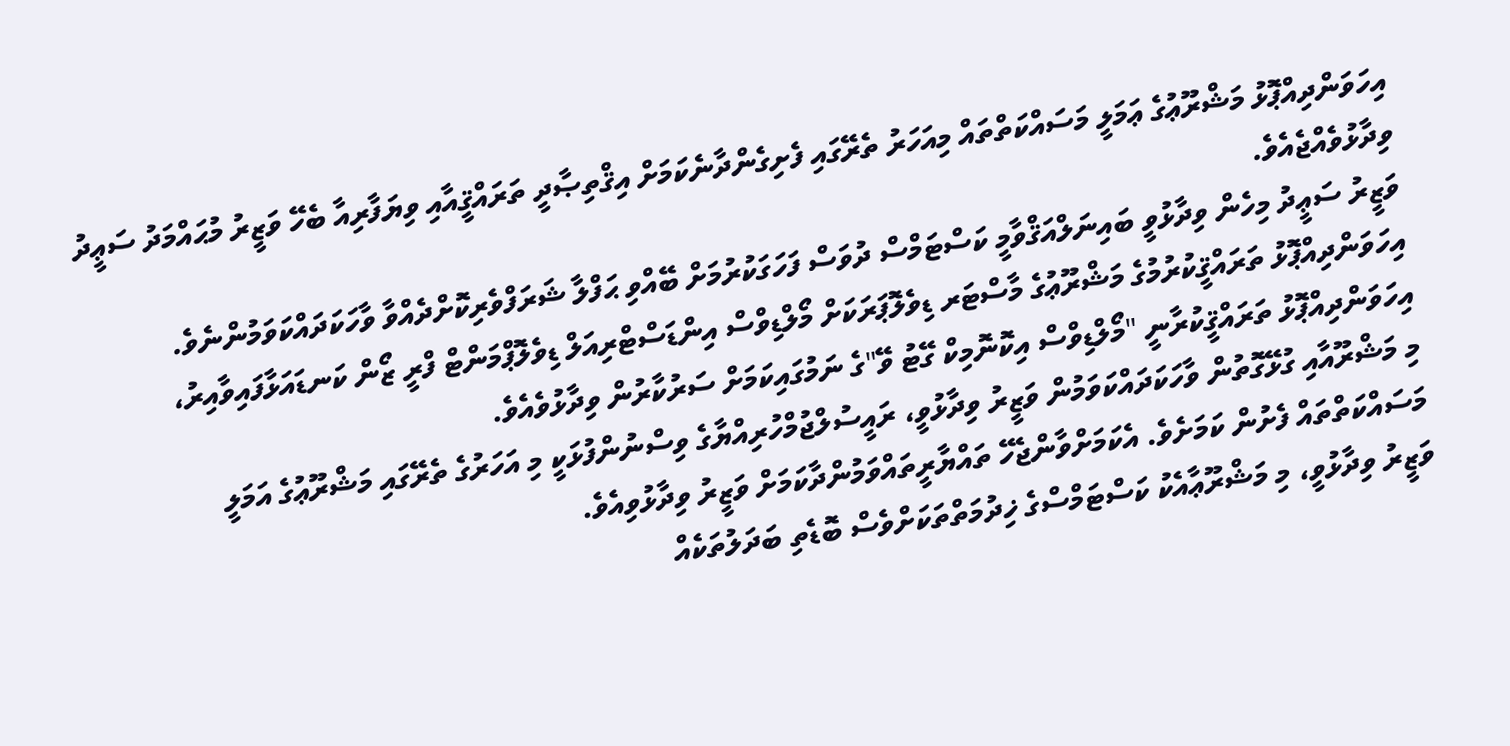އިހަވަންދިއްޕޮޅު މަޝްރޫޢުގެ ޢަމަލީ މަސައްކަތްތައް މިއަހަރު ތެރޭގައި ފެށިގެންދާނެކަމަށް އިޤްތިޞާދީ ތަރައްޤީއާއި ވިޔަފާރިއާ ބެހޭ ވަޒީރު މުޙައްމަދު ސަޢީދު ވިދާޅުވެއްޖެއެވެ.
ވަޒީރު ސަޢީދު މިހެން ވިދާޅުވީ ބައިނަލްއަޤްވާމީ ކަސްޓަމްސް ދުވަސް ފަހަގަކުރުމަށް ބޭއްވި ޙަފްލާ ޝަރަފްވެރިކޮށްދެއްވާ ވާހަކަދައްކަވަމުންނެވެ.
އިހަވަންދިއްޕޮޅު ތަރައްޤީކުރުމުގެ މަޝްރޫޢުގެ މާސްޓަރ ޑިވެލޮޕަރަކަށް މޯލްޑިވްސް އިންޑަސްޓްރިއަލް ޑިވެލޮޕްމަންޓް ފްރީ ޒޯން ކަނޑައަޅާފައިވާއިރު، އިހަވަންދިއްޕޮޅު ތަރައްޤީކުރާނީ "މޯލްޑިވްސް އިކޮނޮމިކް ގޭޓު ވޭ"ގެ ނަމުގައިކަމަށް ސަރުކާރުން ވިދާޅުވެއެވެ.
މި މަޝްރޫއާއި ގުޅޭގޮތުން ވާހަކަދައްކަވަމުން ވަޒީރު ވިދާޅުވީ، ރައީސުލްޖުމްހުރިއްޔާގެ ވިސްނުންފުޅަކީ މި އަހަރުގެ ތެރޭގައި މަޝްރޫޢުގެ އަމަލީ މަސައްކަތްތައް ފެށުން ކަމަށެވެ. އެކަމަށްވާންޖެހޭ ތައްޔާރީތައްވަމުންދާކަމަށް ވަޒީރު ވިދާޅުވިއެވެ.
ވަޒީރު ވިދާޅުވީ، މި މަޝްރޫޢާއެކު ކަސްޓަމްސްގެ ޚިދުމަތްތަކަށްވެސް ބޮޑެތި ބަދަލުތަކެއް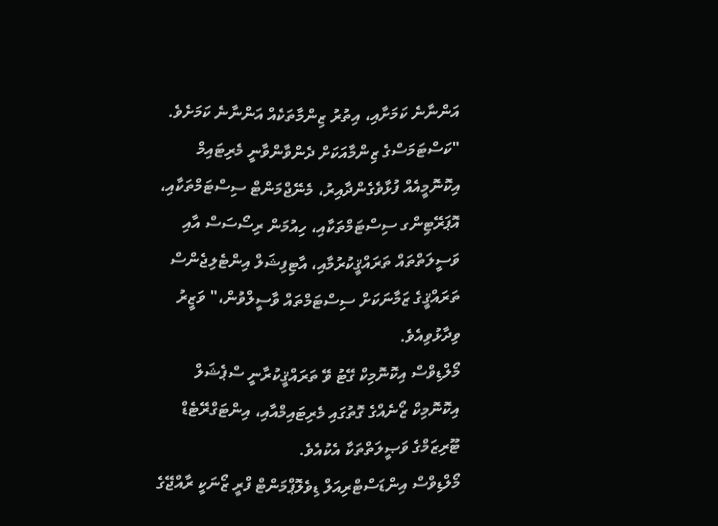އަންނާނެ ކަމަށާއި، އިތުރު ޒިންމާތަކެއް އަންނާނެ ކަމަށެވެ.
"ކަސްޓަމަސްގެ ޒިންމާއަކަށް ދެންވާންވާނީ މެރިޓައިމް އިކޮނޮމީއެއް ފުޅާވެގެންދާއިރު، މެނޭޖްމަންޓް ސިސްޓަމްތަކާއި، އޮޕަރޭޓިންގ ސިސްޓަމްތަކާއި، ހިއުމަން ރިސޯސަސް އާއި ވަސީލަތްތައް ތަރައްޤީކުރުމާއި، އާޓިފިޝަލް އިންޓެލިޖެންސް ތަރައްޤީގެ ޒަމާނަކަށް ސިސްޓަމްތައް ވާސީލްވުން،" ވަޒީރު ވިދާޅުވިއެވެ.
މޯލްޑިވްސް އިކޮނޮމިކް ގޭޓު ވޭ ތަރައްޤީކުރާނީ ސްޕެޝަލް އިކޮނޮމިކް ޒޯނެއްގެ ގޮތުގައި މެރިޓައިމްއާއި، އިންޓަގްރޭޓެޑް ޓޫރިޒަމްގެ ވަޞީލަތްތަކާ އެކުއެވެ.
މޯލްޑިވްސް އިންޑަސްޓްރިއަލް ޑިވެލޮޕްމަންޓް ފްރީ ޒޯނަކީ ރާއްޖޭގެ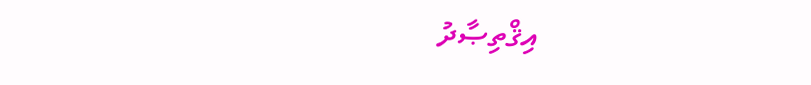އިޤްތިޞާދު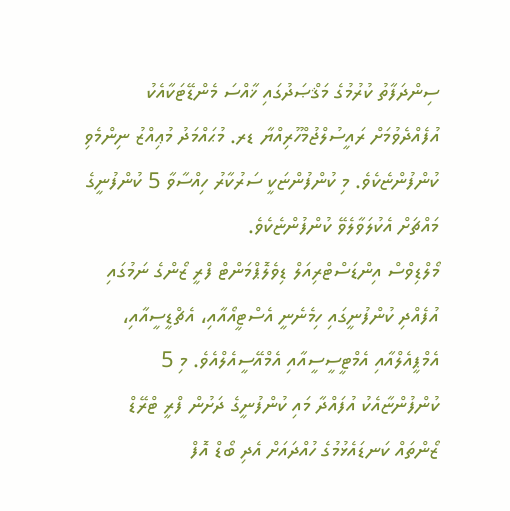ސިންދަފާތު ކުރުމުގެ މަޤްޞަދުގައި ޚާއްސަ މެންޑޭޓަކާއެކު އުފެއްދެވުމަށް ރައީސުލްޖުމްހޫރިއްޔާ ޑރ. މުޙައްމަދު މުޢިއްޒު ނިންމެވި ކުންފުންޏެކެވެ. މި ކުންފުންޏަކީ ސަރުކާރު ހިއްސާވާ 5 ކުންފުނީގެ މައްޗަށް އެކުލަވާލެވޭ ކުންފުންޏެކެވެ.
މޯލްޑިވްސް އިންޑަސްޓްރިއަލް ޑިވެލޮޕްމަންޓް ފްރީ ޒޯންގެ ނަމުގައި އުފެއްދި ކުންފުނީގައި ހިމެނެނީ އެސްޓީއޯއާއި، އެޗްޑީސީއާއި، އެމްޕީއެލްއާއި އެމްޓީސީސީއާއި އެމްއޭސީއެލްއެވެ. މި 5 ކުންފުންޏާއެކު އުފައްދާ މައި ކުންފުނީގެ ދަށުން ފްރީ ޓްރޭޑް ޒޯންތައް ކަނޑައެޅުމުގެ ހުއްދައަށް އެދި ބޯޑް އޮފް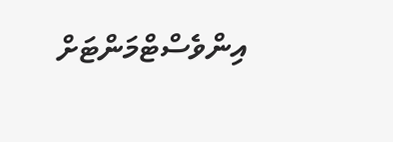އިންވެސްޓްމަންޓަށް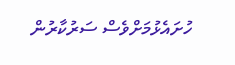ހުށައެޅުމަށްވެސް ސަރުކާރުން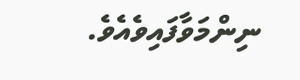ނިންމަވާފައިވެއެވެ.